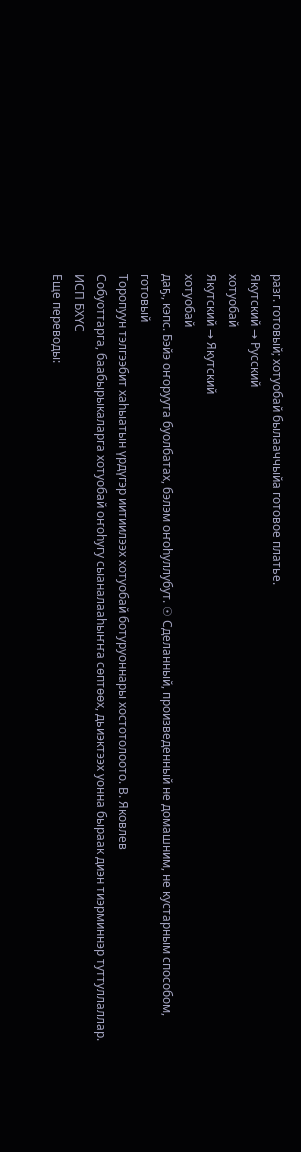разг. готовый; хотуобай былааччыйа готовое платье.
Якутский → Русский
хотуобай
Якутский → Якутский
хотуобай
даҕ., кэпс. Бэйэ оҥоруута буолбатах, бэлэм оҥоһуллубут. ☉ Сделанный, произведенный не домашним, не кустарным способом, готовый
Торопуун тэлгээбит хаһыатын үрдүгэр иитиилээх хотуобай ботуруоннары хостотолоото. В. Яковлев
Собуоттарга, баабырыкаларга хотуобай оҥоһугу сыаналааһыҥҥа сөптөөх, дьиэктээх уонна быраак диэн тиэрминнэр туттуллаллар. ИСП БХҮС
Еще переводы: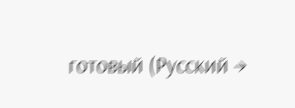готовый (Русский →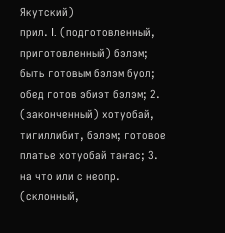Якутский)
прил. I. (подготовленный, приготовленный) бэлэм; быть готовым бэлэм буол; обед готов эбиэт бэлэм; 2. (законченный) хотуобай, тигиллибит, бэлэм; готовое платье хотуобай таҥас; 3. на что или с неопр. (склонный,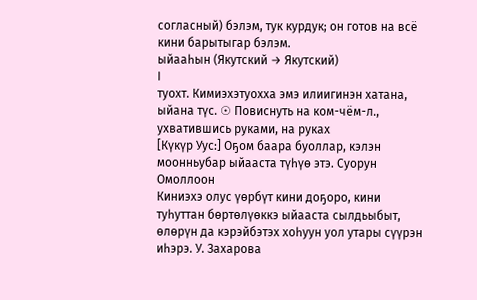согласный) бэлэм, тук курдук; он готов на всё кини барытыгар бэлэм.
ыйааһын (Якутский → Якутский)
I
туохт. Кимиэхэтуохха эмэ илиигинэн хатана, ыйана түс. ☉ Повиснуть на ком-чём-л., ухватившись руками, на руках
[Күкүр Уус:] Оҕом баара буоллар, кэлэн моонньубар ыйааста түһүө этэ. Суорун Омоллоон
Киниэхэ олус үөрбүт кини доҕоро, кини туһуттан бөртөлүөккэ ыйааста сылдьыбыт, өлөрүн да кэрэйбэтэх хоһуун уол утары сүүрэн иһэрэ. У. Захарова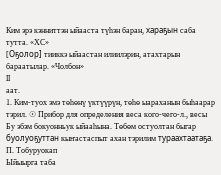Ким эрэ кэнниттэн ыйааста түһэн баран, хараҕын саба тутта. «ХС»
[Оҕолор] тииккэ ыйаастан илиилэрин, атахтарын бараатылар. «Чолбон»
II
аат.
1. Ким-туох эмэ төһөнү үктүүрүн, төһө ыараханын быһаарар тэрил. ☉ Прибор для определения веса кого-чего-л., весы
Бу эбэм бокуонньук ыйааһына. Төбөм остуолтан быгар буолуоҕуттан кыҥастаспыт ахан тэрилим тураахтаатаҕа. П. Тобуруокап
Ыйыырга таба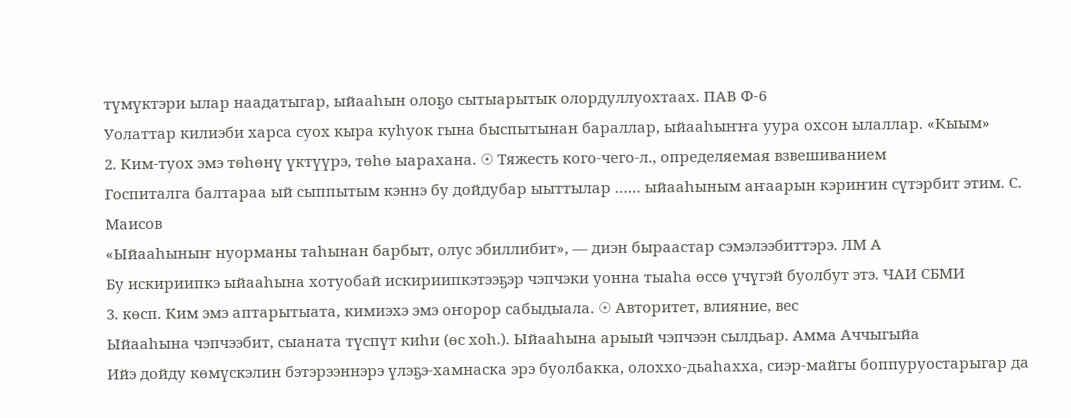түмүктэри ылар наадатыгар, ыйааһын олоҕо сытыарытык олордуллуохтаах. ПАВ Ф-6
Уолаттар килиэби харса суох кыра куһуок гына быспытынан бараллар, ыйааһыҥҥа уура охсон ылаллар. «Кыым»
2. Ким-туох эмэ төһөнү үктүүрэ, төһө ыарахана. ☉ Тяжесть кого-чего-л., определяемая взвешиванием
Госпиталга балтараа ый сыппытым кэннэ бу дойдубар ыыттылар …… ыйааһыным аҥаарын кэриҥин сүтэрбит этим. С. Маисов
«Ыйааһыныҥ нуорманы таһынан барбыт, олус эбиллибит», — диэн быраастар сэмэлээбиттэрэ. ЛМ А
Бу искириипкэ ыйааһына хотуобай искириипкэтээҕэр чэпчэки уонна тыаһа өссө үчүгэй буолбут этэ. ЧАИ СБМИ
3. көсп. Ким эмэ аптарытыата, кимиэхэ эмэ оҥорор сабыдыала. ☉ Авторитет, влияние, вес
Ыйааһына чэпчээбит, сыаната түспүт киһи (өс хоһ.). Ыйааһына арыый чэпчээн сылдьар. Амма Аччыгыйа
Ийэ дойду көмүскэлин бэтэрээннэрэ үлэҕэ-хамнаска эрэ буолбакка, олоххо-дьаһахха, сиэр-майгы боппуруостарыгар да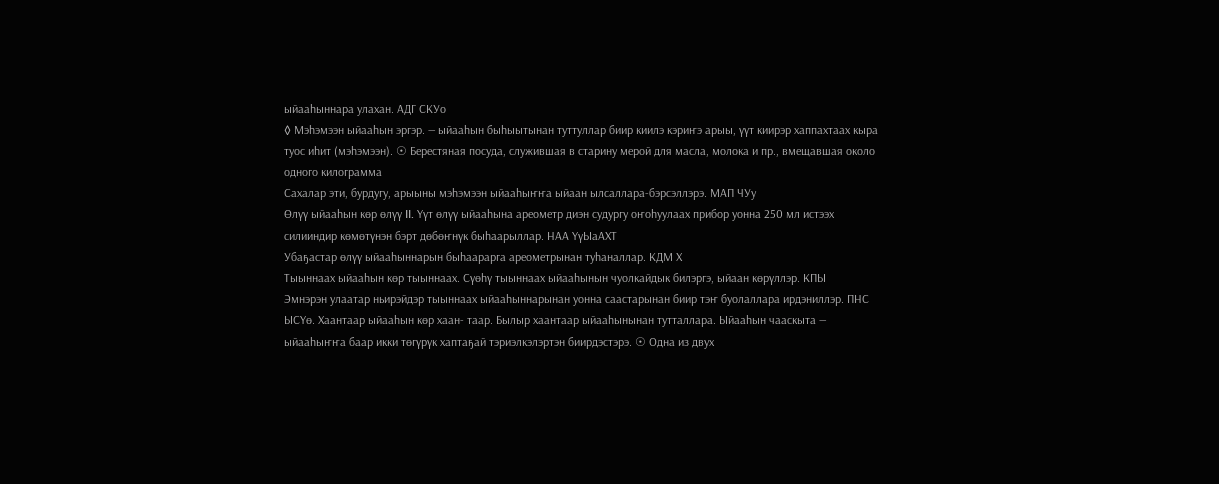ыйааһыннара улахан. АДГ СКУо
◊ Мэһэмээн ыйааһын эргэр. — ыйааһын быһыытынан туттуллар биир киилэ кэриҥэ арыы, үүт киирэр хаппахтаах кыра туос иһит (мэһэмээн). ☉ Берестяная посуда, служившая в старину мерой для масла, молока и пр., вмещавшая около одного килограмма
Сахалар эти, бурдугу, арыыны мэһэмээн ыйааһыҥҥа ыйаан ылсаллара-бэрсэллэрэ. МАП ЧУу
Өлүү ыйааһын көр өлүү II. Үүт өлүү ыйааһына ареометр диэн судургу оҥоһуулаах прибор уонна 250 мл истээх силииндир көмөтүнэн бэрт дөбөҥнүк быһаарыллар. НАА ҮүЫаАХТ
Убаҕастар өлүү ыйааһыннарын быһаарарга ареометрынан туһаналлар. КДМ Х
Тыыннаах ыйааһын көр тыыннаах. Сүөһү тыыннаах ыйааһынын чуолкайдык билэргэ, ыйаан көрүллэр. КПЫ
Эмнэрэн улаатар ньирэйдэр тыыннаах ыйааһыннарынан уонна саастарынан биир тэҥ буолаллара ирдэниллэр. ПНС ЫСҮө. Хаантаар ыйааһын көр хаан- таар. Былыр хаантаар ыйааһынынан тутталлара. Ыйааһын чааскыта — ыйааһыҥҥа баар икки төгүрүк хаптаҕай тэриэлкэлэртэн биирдэстэрэ. ☉ Одна из двух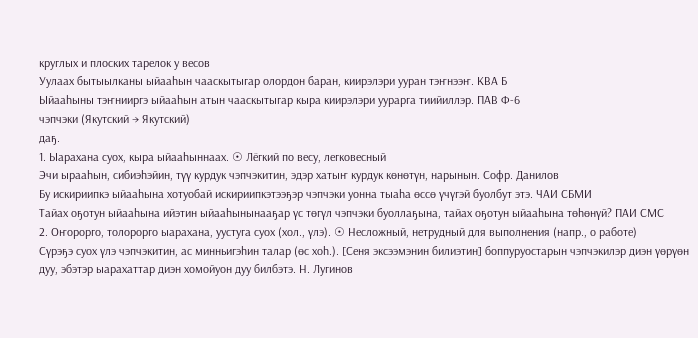круглых и плоских тарелок у весов
Уулаах бытыылканы ыйааһын чааскытыгар олордон баран, киирэлэри ууран тэҥнээҥ. КВА Б
Ыйааһыны тэҥнииргэ ыйааһын атын чааскытыгар кыра киирэлэри уурарга тиийиллэр. ПАВ Ф-6
чэпчэки (Якутский → Якутский)
даҕ.
1. Ыарахана суох, кыра ыйааһыннаах. ☉ Лёгкий по весу, легковесный
Эчи ырааһын, сибиэһэйин, түү курдук чэпчэкитин, эдэр хатыҥ курдук көнөтүн, нарынын. Софр. Данилов
Бу искириипкэ ыйааһына хотуобай искириипкэтээҕэр чэпчэки уонна тыаһа өссө үчүгэй буолбут этэ. ЧАИ СБМИ
Тайах оҕотун ыйааһына ийэтин ыйааһынынааҕар үс төгүл чэпчэки буоллаҕына, тайах оҕотун ыйааһына төһөнүй? ПАИ СМС
2. Оҥорорго, толорорго ыарахана, уустуга суох (хол., үлэ). ☉ Несложный, нетрудный для выполнения (напр., о работе)
Сүрэҕэ суох үлэ чэпчэкитин, ас минньигэһин талар (өс хоһ.). [Сеня эксээмэнин билиэтин] боппуруостарын чэпчэкилэр диэн үөрүөн дуу, эбэтэр ыарахаттар диэн хомойуон дуу билбэтэ. Н. Лугинов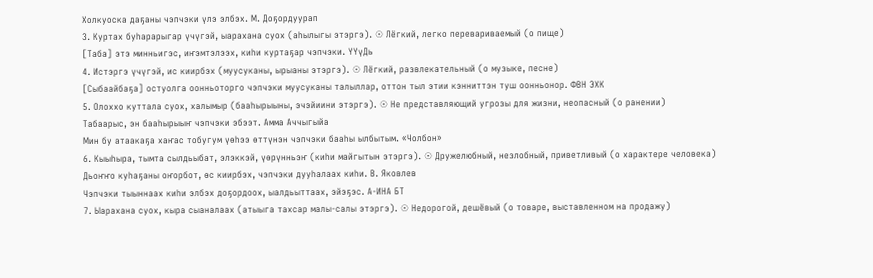Холкуоска даҕаны чэпчэки үлэ элбэх. М. Доҕордуурап
3. Куртах буһарарыгар үчүгэй, ыарахана суох (аһылыгы этэргэ). ☉ Лёгкий, легко перевариваемый (о пище)
[Таба] этэ минньигэс, иҥэмтэлээх, киһи куртаҕар чэпчэки. ҮҮүДь
4. Истэргэ үчүгэй, ис киирбэх (муусуканы, ырыаны этэргэ). ☉ Лёгкий, развлекательный (о музыке, песне)
[Сыбаайбаҕа] остуолга оонньоторго чэпчэки муусуканы талыллар, оттон тыл этии кэнниттэн туш оонньонор. ФВН ЭХК
5. Олоххо куттала суох, халымыр (бааһырыыны, эчэйиини этэргэ). ☉ Не представляющий угрозы для жизни, неопасный (о ранении)
Табаарыс, эн бааһырыыҥ чэпчэки эбээт. Амма Аччыгыйа
Мин бу атаакаҕа хаҥас тобугум үөһээ өттүнэн чэпчэки бааһы ылбытым. «Чолбон»
6. Кыыһыра, тымта сылдьыбат, элэккэй, үөрүнньэҥ (киһи майгытын этэргэ). ☉ Дружелюбный, незлобный, приветливый (о характере человека)
Дьоҥҥо куһаҕаны оҥорбот, өс киирбэх, чэпчэки дууһалаах киһи. В. Яковлев
Чэпчэки тыыннаах киһи элбэх доҕордоох, ыалдьыттаах, эйэҕэс. А-ИНА БТ
7. Ыарахана суох, кыра сыаналаах (атыыга тахсар малы-салы этэргэ). ☉ Недорогой, дешёвый (о товаре, выставленном на продажу)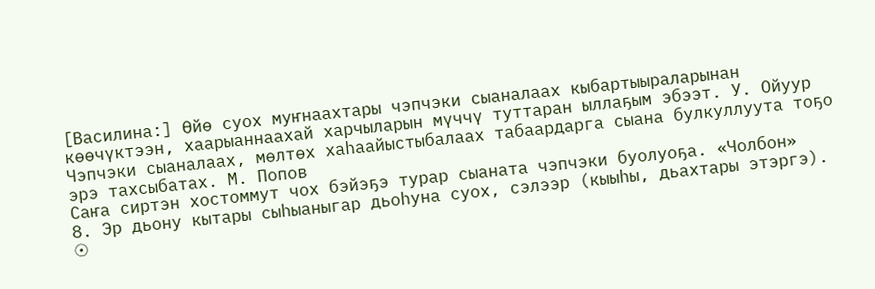[Василина:] Өйө суох муҥнаахтары чэпчэки сыаналаах кыбартыыраларынан көөчүктээн, хаарыаннаахай харчыларын мүччү туттаран ыллаҕым эбээт. У. Ойуур
Чэпчэки сыаналаах, мөлтөх хаһаайыстыбалаах табаардарга сыана булкуллуута тоҕо эрэ тахсыбатах. М. Попов
Саҥа сиртэн хостоммут чох бэйэҕэ турар сыаната чэпчэки буолуоҕа. «Чолбон»
8. Эр дьону кытары сыһыаныгар дьоһуна суох, сэлээр (кыыһы, дьахтары этэргэ). ☉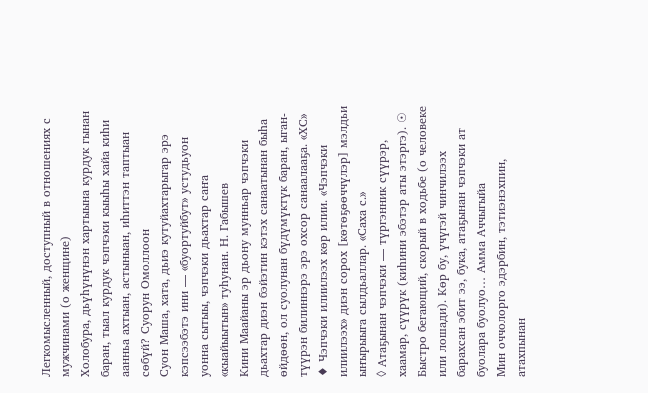Легкомысленный, доступный в отношениях с мужчинами (о женщине)
Холобура, дьүһүнүнэн хартыына курдук гынан баран, тыал курдук чэпчэки кыыһы хайа киһи аанньа ахтыан, астыныан, иһиттэн таптыан сөбүй? Суорун Омоллоон
Суон Маша, хата, дьиэ кутуйахтарыгар эрэ кэпсээбэтэ ини — «буортуйбут» устудьуон уонна сытыы, чэпчэки дьахтар саҥа «кыайыытын» туһунан. Н. Габышев
Кини Маайаны эр дьону мунньар чэпчэки дьахтар диэн бэйэтин кэтэх санаатынан быһа өйдөөн, ол суолунан бүдүмүктүк баран, ыган-түүрэн билиннэрэ эрэ охсор санаалааҕа. «ХС»
♦ Чэпчэки илиилээх көр илии. «Чэпчэки илиилээх» диэн сорох [көтөҕөөччүлэр] мэлдьи ыҥырыыга сылдьаллар. «Саха с.»
◊ Атаҕынан чэпчэки — түргэнник сүүрэр, хаамар, сүүрүк (киһини эбэтэр аты этэргэ). ☉ Быстро бегающий, скорый в ходьбе (о человеке или лошади). Көр бу, үчүгэй чинчилээх барахсан эбит ээ, бука, атаҕынан чэпчэки ат буолара буолуо… Амма Аччыгыйа
Мин оччолорго эдэрбин, тэтиэнэхпин, атахпынан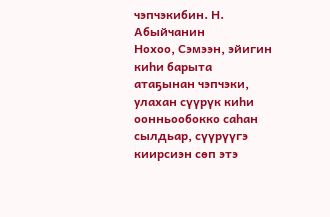чэпчэкибин. Н. Абыйчанин
Нохоо, Сэмээн, эйигин киһи барыта атаҕынан чэпчэки, улахан сүүрүк киһи оонньообокко саһан сылдьар, сүүрүүгэ киирсиэн сөп этэ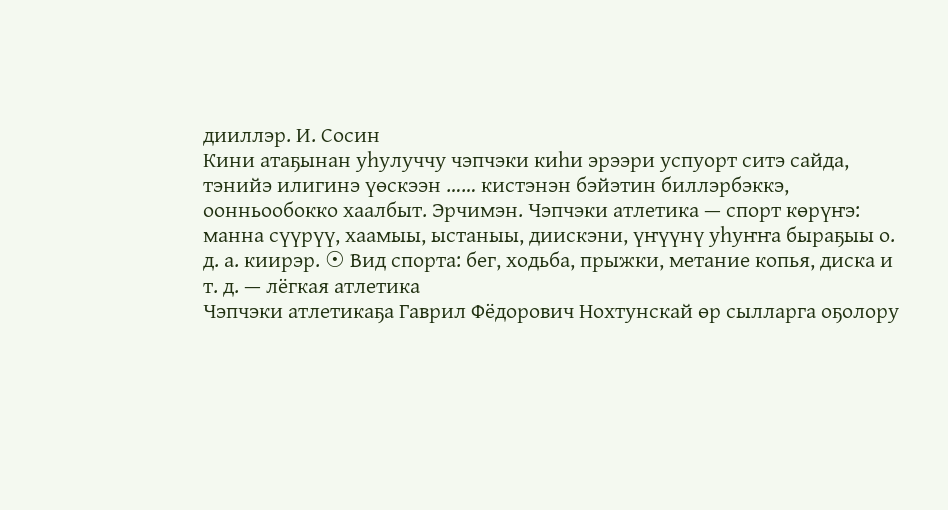дииллэр. И. Сосин
Кини атаҕынан уһулуччу чэпчэки киһи эрээри успуорт ситэ сайда, тэнийэ илигинэ үөскээн …… кистэнэн бэйэтин биллэрбэккэ, оонньообокко хаалбыт. Эрчимэн. Чэпчэки атлетика — спорт көрүҥэ: манна сүүрүү, хаамыы, ыстаныы, диискэни, үҥүүнү уһуҥҥа быраҕыы о. д. а. киирэр. ☉ Вид спорта: бег, ходьба, прыжки, метание копья, диска и т. д. — лёгкая атлетика
Чэпчэки атлетикаҕа Гаврил Фёдорович Нохтунскай өр сылларга оҕолору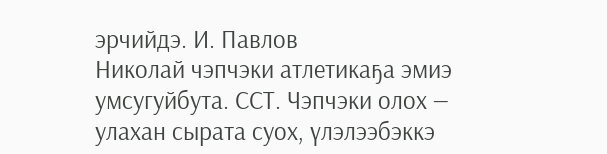эрчийдэ. И. Павлов
Николай чэпчэки атлетикаҕа эмиэ умсугуйбута. ССТ. Чэпчэки олох — улахан сырата суох, үлэлээбэккэ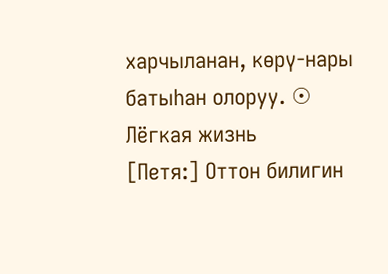харчыланан, көрү-нары батыһан олоруу. ☉ Лёгкая жизнь
[Петя:] Оттон билигин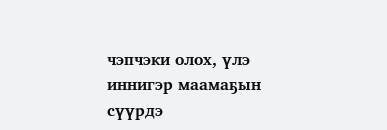чэпчэки олох, үлэ иннигэр маамаҕын сүүрдэ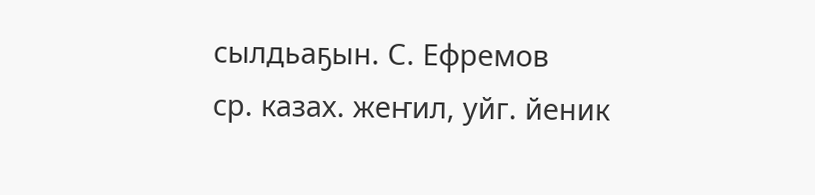сылдьаҕын. С. Ефремов
ср. казах. жеҥил, уйг. йеник